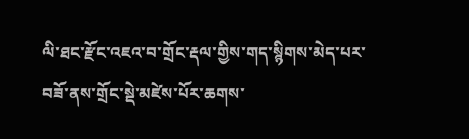ལི་ཐང་རྫོང་འཇའ་བ་གྲོང་རྡལ་གྱིས་གད་སྙིགས་མེད་པར་བཟོ་ནས་གྲོང་སྡེ་མཛེས་པོར་ཆགས་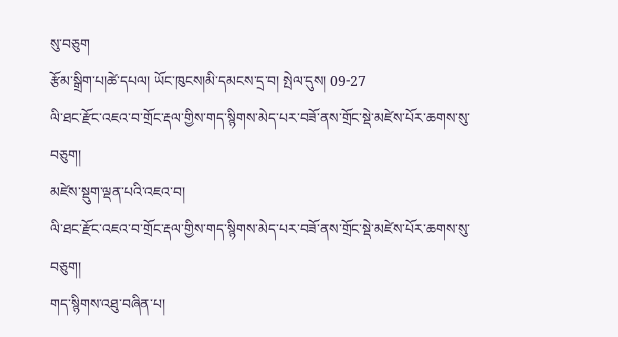སུ་བཅུག
རྩོམ་སྒྲིག་པ།ཚེ་དཔལ། ཡོང་ཁུངས།མི་དམངས་དྲ་བ། སྤེལ་དུས། 09-27
ལི་ཐང་རྫོང་འཇའ་བ་གྲོང་རྡལ་གྱིས་གད་སྙིགས་མེད་པར་བཟོ་ནས་གྲོང་སྡེ་མཛེས་པོར་ཆགས་སུ་བཅུག།
མཛེས་སྡུག་ལྡན་པའི་འཇའ་བ།
ལི་ཐང་རྫོང་འཇའ་བ་གྲོང་རྡལ་གྱིས་གད་སྙིགས་མེད་པར་བཟོ་ནས་གྲོང་སྡེ་མཛེས་པོར་ཆགས་སུ་བཅུག།
གད་སྙིགས་འཐུ་བཞིན་པ།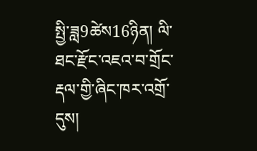སྤྱི་ཟླ9ཚེས16ཉིན། ལི་ཐང་རྫོང་འཇའ་བ་གྲོང་རྡལ་གྱི་ཞིང་ཁར་འགྲོ་དུས།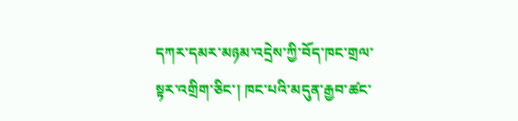དཀར་དམར་མཉམ་འདྲེས་ཀྱི་བོད་ཁང་གྲལ་སྟར་འགྲིག་ཅིང་། ཁང་པའི་མདུན་རྒྱབ་ཚང་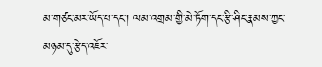མ་གཙང་མར་ཡོད་པ་དང་། ལམ་འགྲམ་གྱི་མེ་ཏོག་དང་རྩི་ཤིང་རྣམས་ཀྱང་མཉམ་དུ་རྩེད་འཇོར་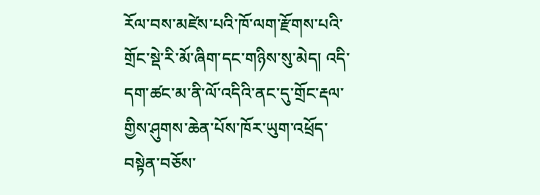རོལ་བས་མཛེས་པའི་ཁོ་ལག་རྫོགས་པའི་གྲོང་སྡེ་རི་མོ་ཞིག་དང་གཉིས་སུ་མེད། འདི་དག་ཚང་མ་ནི་ལོ་འདིའི་ནང་དུ་གྲོང་རྡལ་གྱིས་ཤུགས་ཆེན་པོས་ཁོར་ཡུག་འཕྲོད་བསྟེན་བཅོས་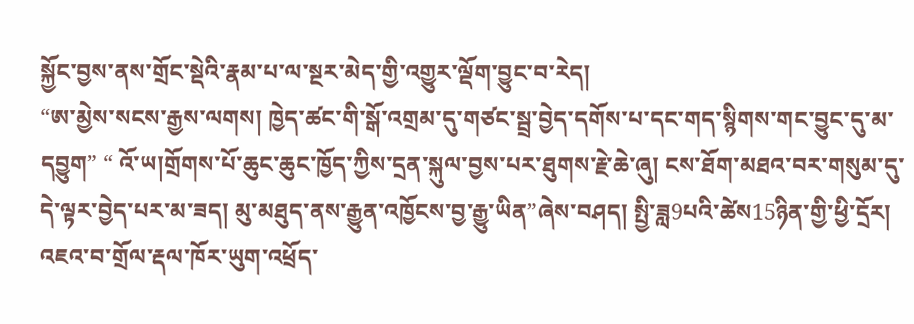སྐྱོང་བྱས་ནས་གྲོང་སྡེའི་རྣམ་པ་ལ་སྔར་མེད་གྱི་འགྱུར་ལྡོག་བྱུང་བ་རེད།
“ཨ་མྱེས་སངས་རྒྱས་ལགས། ཁྱེད་ཚང་གི་སྒོ་འགྲམ་དུ་གཙང་སྦྲ་བྱེད་དགོས་པ་དང་གད་སྙིགས་གང་བྱུང་དུ་མ་དབྱུག” “ འོ་ཡ།གྲོགས་པོ་ཆུང་ཆུང་ཁྱོད་ཀྱིས་དྲན་སྐུལ་བྱས་པར་ཐུགས་རྗེ་ཆེ་ཞུ། ངས་ཐོག་མཐའ་བར་གསུམ་དུ་དེ་ལྟར་བྱེད་པར་མ་ཟད། མུ་མཐུད་ནས་རྒྱུན་འཁྱོངས་བྱ་རྒྱུ་ཡིན”ཞེས་བཤད། སྤྱི་ཟླ9པའི་ཚེས15ཉིན་གྱི་ཕྱི་དྲོར། འཇའ་བ་གྲོལ་རྡལ་ཁོར་ཡུག་འཕྲོད་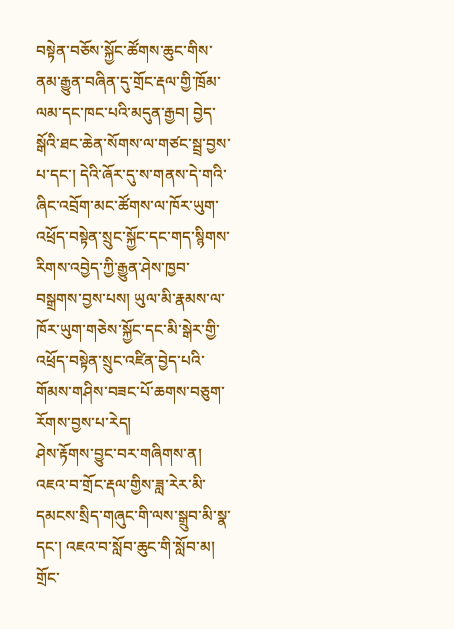བསྟེན་བཅོས་སྐྱོང་ཚོགས་ཆུང་གིས་ནམ་རྒྱུན་བཞིན་དུ་གྲོང་རྡལ་གྱི་ཁྲོམ་ལམ་དང་ཁང་པའི་མདུན་རྒྱབ། བྱེད་སྒོའི་ཐང་ཆེན་སོགས་ལ་གཙང་སྦྲ་བྱས་པ་དང་། དེའི་ཞོར་དུ་ས་གནས་དེ་གའི་ཞིང་འབྲོག་མང་ཚོགས་ལ་ཁོར་ཡུག་འཕྲོད་བསྟེན་སྲུང་སྐྱོང་དང་གད་སྙིགས་རིགས་འབྱེད་ཀྱི་རྒྱུན་ཤེས་ཁྱབ་བསྒྲགས་བྱས་པས། ཡུལ་མི་རྣམས་ལ་ཁོར་ཡུག་གཅེས་སྐྱོང་དང་མི་སྒེར་གྱི་འཕྲོད་བསྟེན་སྲུང་འཛིན་བྱེད་པའི་གོམས་གཤིས་བཟང་པོ་ཆགས་བཅུག་རོགས་བྱས་པ་རེད།
ཤེས་རྟོགས་བྱུང་བར་གཞིགས་ན། འཇའ་བ་གྲོང་རྡལ་གྱིས་ཟླ་རེར་མི་དམངས་སྲིད་གཞུང་གི་ལས་སྒྲུབ་མི་སྣ་དང་། འཇའ་བ་སློབ་ཆུང་གི་སློབ་མ། གྲོང་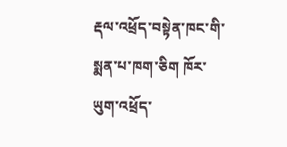རྡལ་འཕྲོད་བསྟེན་ཁང་གི་སྨན་པ་ཁག་ཅིག ཁོར་ཡུག་འཕྲོད་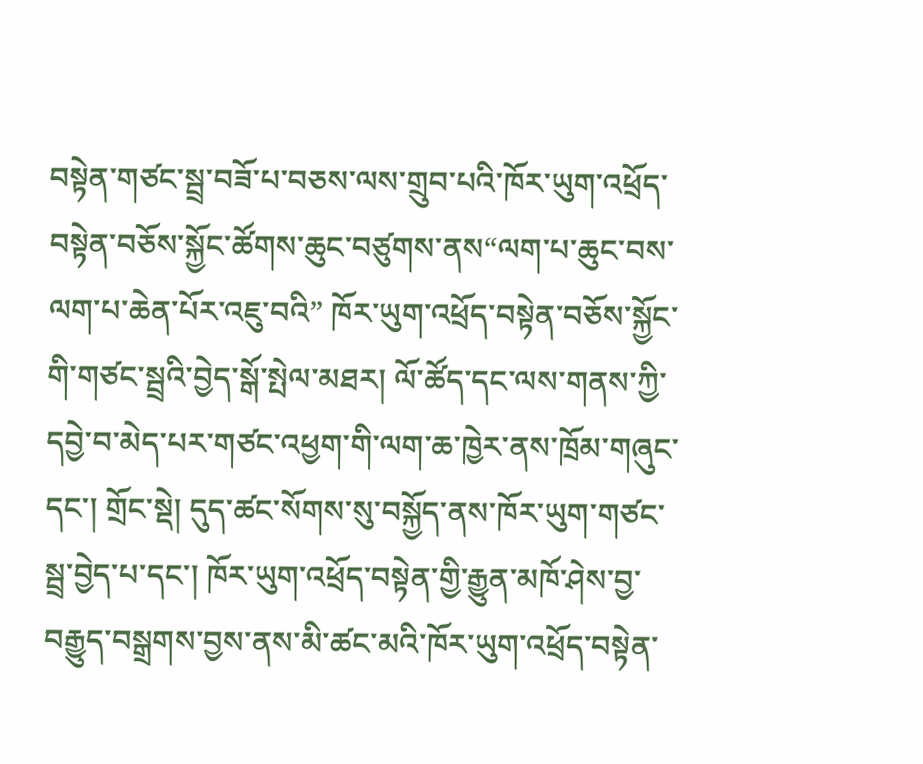བསྟེན་གཙང་སྦྲ་བཟོ་པ་བཅས་ལས་གྲུབ་པའི་ཁོར་ཡུག་འཕྲོད་བསྟེན་བཅོས་སྐྱོང་ཚོགས་ཆུང་བཙུགས་ནས“ལག་པ་ཆུང་བས་ལག་པ་ཆེན་པོར་འཇུ་བའི” ཁོར་ཡུག་འཕྲོད་བསྟེན་བཅོས་སྐྱོང་གི་གཙང་སྦྲའི་བྱེད་སྒོ་སྤེལ་མཐར། ལོ་ཚོད་དང་ལས་གནས་ཀྱི་དབྱེ་བ་མེད་པར་གཙང་འཕྱག་གི་ལག་ཆ་ཁྱེར་ནས་ཁྲོམ་གཞུང་དང་། གྲོང་སྡེ། དུད་ཚང་སོགས་སུ་བསྐྱོད་ནས་ཁོར་ཡུག་གཙང་སྦྲ་བྱེད་པ་དང་། ཁོར་ཡུག་འཕྲོད་བསྟེན་གྱི་རྒྱུན་མཁོ་ཤེས་བྱ་བརྒྱུད་བསྒྲགས་བྱས་ནས་མི་ཚང་མའི་ཁོར་ཡུག་འཕྲོད་བསྟེན་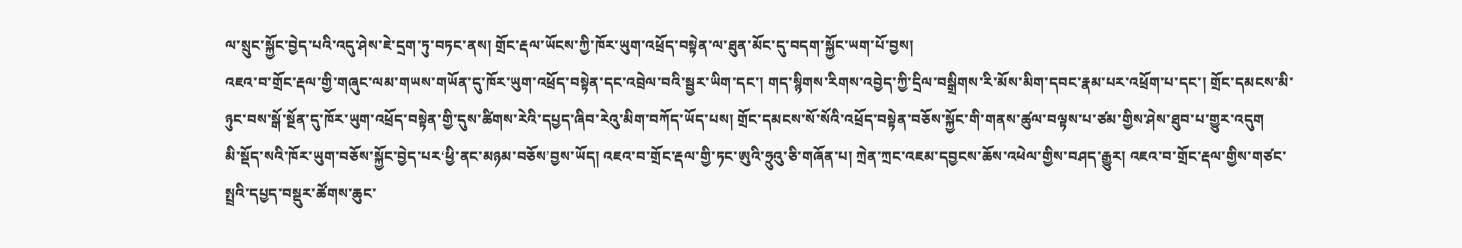ལ་སྲུང་སྐྱོང་བྱེད་པའི་འདུ་ཤེས་ཇེ་དྲག་ཏུ་བཏང་ནས། གྲོང་རྡལ་ཡོངས་ཀྱི་ཁོར་ཡུག་འཕྲོད་བསྟེན་ལ་ཐུན་མོང་དུ་བདག་སྐྱོང་ཡག་པོ་བྱས།
འཇའ་བ་གྲོང་རྡལ་གྱི་གཞུང་ལམ་གཡས་གཡོན་དུ་ཁོར་ཡུག་འཕྲོད་བསྟེན་དང་འབྲེལ་བའི་སྦྱར་ཡིག་དང་། གད་སྙིགས་རིགས་འབྱེད་ཀྱི་དྲིལ་བསྒྲིགས་རི་མོས་མིག་དབང་རྣམ་པར་འཕྲོག་པ་དང་། གྲོང་དམངས་མི་ཉུང་བས་སྒོ་སྔོན་དུ་ཁོར་ཡུག་འཕྲོད་བསྟེན་གྱི་དུས་ཚིགས་རེའི་དཔྱད་ཞིབ་རེའུ་མིག་བཀོད་ཡོད་པས། གྲོང་དམངས་སོ་སོའི་འཕྲོད་བསྟེན་བཅོས་སྐྱོང་གི་གནས་ཚུལ་བལྟས་པ་ཙམ་གྱིས་ཤེས་ཐུབ་པ་གྱུར་འདུག
མི་སྡོད་སའི་ཁོར་ཡུག་བཅོས་སྐྱོང་བྱེད་པར‘ཕྱི་ནང་མཉམ་བཅོས’བྱས་ཡོད། འཇའ་བ་གྲོང་རྡལ་གྱི་ཏང་ཨུའི་ཧྲུའུ་ཅི་གཞོན་པ། ཀྲེན་ཀྲང་འཇམ་དབྱངས་ཆོས་འཕེལ་གྱིས་བཤད་རྒྱུར། འཇའ་བ་གྲོང་རྡལ་གྱིས་གཙང་སྤྲའི་དཔྱད་བསྡུར་ཚོགས་ཆུང་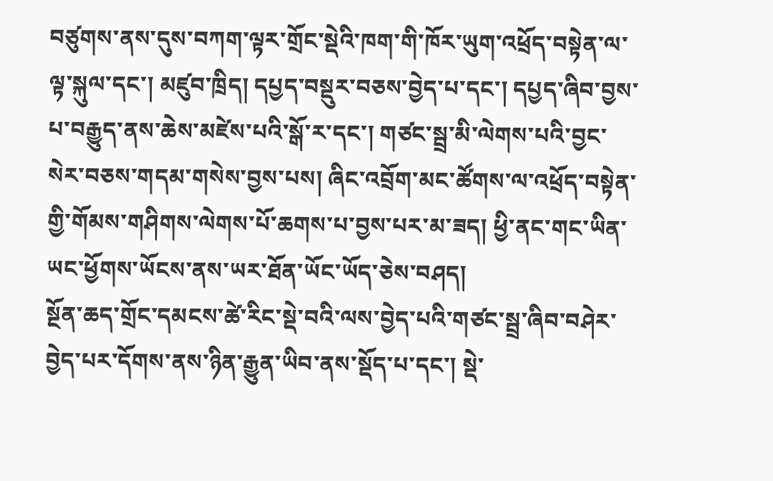བཙུགས་ནས་དུས་བཀག་ལྟར་གྲོང་སྡེའི་ཁག་གི་ཁོར་ཡུག་འཕྲོད་བསྟེན་ལ་ལྟ་སྐུལ་དང་། མཛུབ་ཁྲིད། དཔྱད་བསྡུར་བཅས་བྱེད་པ་དང་། དཔྱད་ཞིབ་བྱས་པ་བརྒྱུད་ནས་ཆེས་མཛེས་པའི་སྒོ་ར་དང་། གཙང་སྦྲ་མི་ལེགས་པའི་བྱང་སེར་བཅས་གདམ་གསེས་བྱས་པས། ཞིང་འབྲོག་མང་ཚོགས་ལ་འཕྲོད་བསྟེན་གྱི་གོམས་གཤིགས་ལེགས་པོ་ཆགས་པ་བྱས་པར་མ་ཟད། ཕྱི་ནང་གང་ཡིན་ཡང་ཕྱོགས་ཡོངས་ནས་ཡར་ཐོན་ཡོང་ཡོད་ཅེས་བཤད།
སྔོན་ཆད་གྲོང་དམངས་ཚེ་རིང་སྡེ་བའི་ལས་བྱེད་པའི་གཙང་སྦྲ་ཞིབ་བཤེར་བྱེད་པར་དོགས་ནས་ཉིན་རྒྱུན་ཡིབ་ནས་སྡོད་པ་དང་། སྡེ་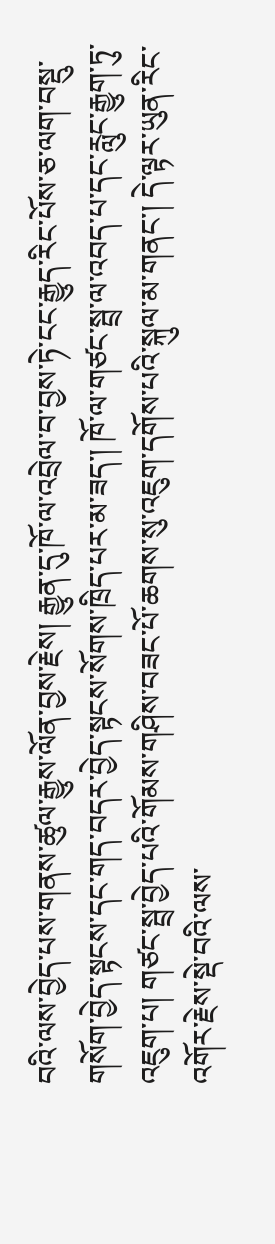བའི་ལས་བྱེད་པས་གནས་ཚུལ་རྒྱུས་ལོན་བྱས་རྗེས། རྒྱུན་དུ་ཁོ་ལ་འབྲེལ་བ་བྱས་ཏེ་ངང་རྒྱུད་རིང་པོས་ཅ་ལག་བསྡུ་གསོག་བྱེད་སྟངས་དང་གད་བདར་བྱེད་སྟངས་སོགས་ཁྲིད་པར་མ་ཟད་། ཁོ་ལ་གཙང་སྦྲ་ལ་འབད་པ་དང་རླུང་རྒྱུག་ཏུ་འཇུག་པ། གཙང་སྦྲ་བྱེད་པའི་གོམས་གཤིས་བཟང་པོ་ཆགས་སུ་འཇུག་དགོས་པའི་སྐུལ་མ་གནང་། དེ་ལྟར་ཡུན་རིང་འགོར་རྗེས་སྡེ་བའི་ལས་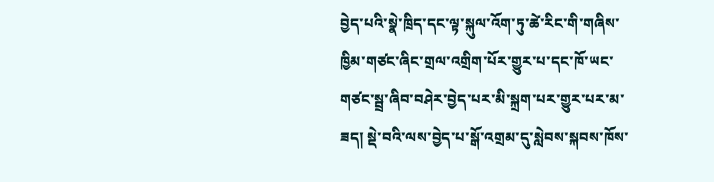བྱེད་པའི་སྣེ་ཁྲིད་དང་ལྟ་སྐུལ་འོག་ཏུ་ཚེ་རིང་གི་གཞིས་ཁྱིམ་གཙང་ཞིང་གྲལ་འགྲིག་པོར་གྱུར་པ་དང་ཁོ་ཡང་གཙང་སྦྲ་ཞིབ་བཤེར་བྱེད་པར་མི་སྐྲག་པར་གྱུར་པར་མ་ཟད། སྡེ་བའི་ལས་བྱེད་པ་སྒོ་འགྲམ་དུ་སླེབས་སྐབས་ཁོས་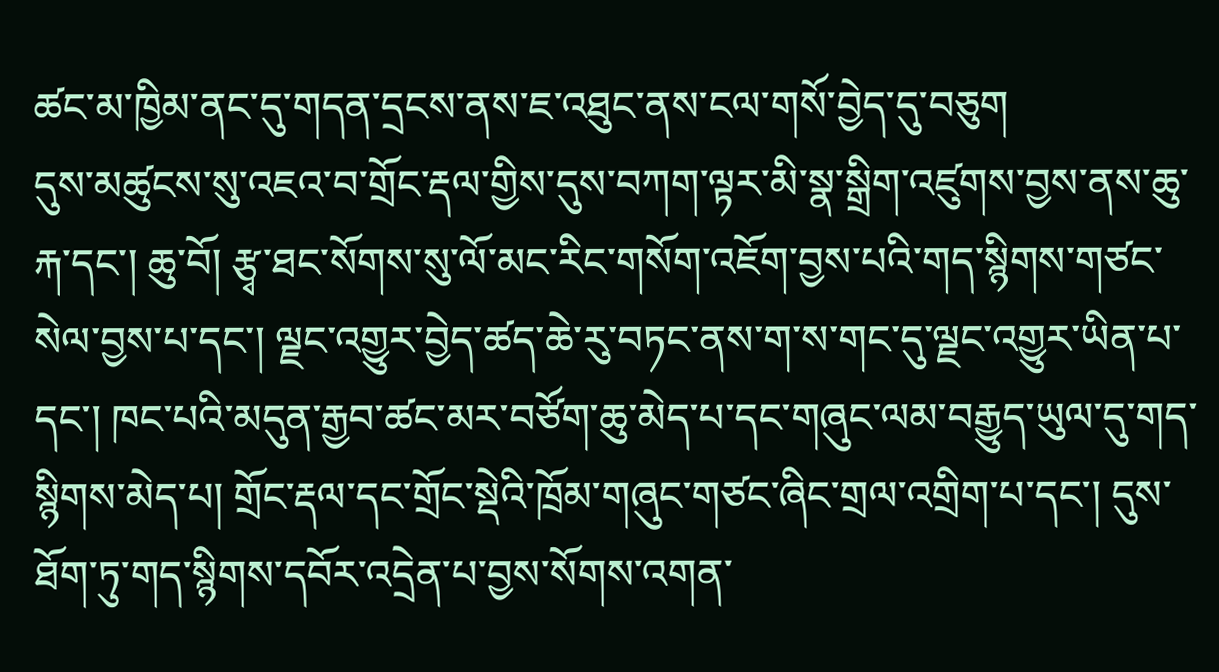ཚང་མ་ཁྱིམ་ནང་དུ་གདན་དྲངས་ནས་ཇ་འཐུང་ནས་ངལ་གསོ་བྱེད་དུ་བཅུག
དུས་མཚུངས་སུ་འཇའ་བ་གྲོང་རྡལ་གྱིས་དུས་བཀག་ལྟར་མི་སྣ་སྒྲིག་འཛུགས་བྱས་ནས་ཆུ་རྐ་དང་། ཆུ་བོ། རྩྭ་ཐང་སོགས་སུ་ལོ་མང་རིང་གསོག་འཇོག་བྱས་པའི་གད་སྙིགས་གཙང་སེལ་བྱས་པ་དང་། ལྗང་འགྱུར་བྱེད་ཚད་ཆེ་རུ་བཏང་ནས་ག་ས་གང་དུ་ལྗང་འགྱུར་ཡིན་པ་དང་། ཁང་པའི་མདུན་རྒྱབ་ཚང་མར་བཙོག་ཆུ་མེད་པ་དང་གཞུང་ལམ་བརྒྱུད་ཡུལ་དུ་གད་སྙིགས་མེད་པ། གྲོང་རྡལ་དང་གྲོང་སྡེའི་ཁྲོམ་གཞུང་གཙང་ཞིང་གྲལ་འགྲིག་པ་དང་། དུས་ཐོག་ཏུ་གད་སྙིགས་དབོར་འདྲེན་པ་བྱས་སོགས་འགན་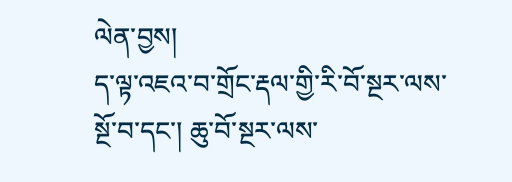ལེན་བྱས།
ད་ལྟ་འཇའ་བ་གྲོང་རྡལ་གྱི་རི་བོ་སྔར་ལས་སྔོ་བ་དང་། ཆུ་བོ་སྔར་ལས་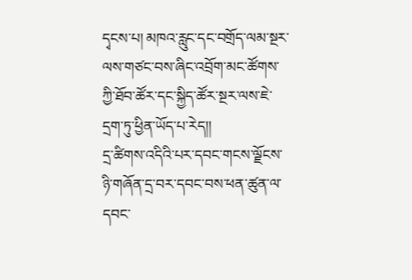དྭངས་པ། མཁའ་རླུང་དང་བགྲོད་ལམ་སྔར་ལས་གཙང་བས་ཞིང་འབྲོག་མང་ཚོགས་ཀྱི་ཐོབ་ཚོར་དང་སྐྱིད་ཚོར་སྔར་ལས་ཇེ་དྲག་ཏུ་ཕྱིན་ཡོད་པ་རེད།།
དྲ་ཚིགས་འདིའི་པར་དབང་གངས་ལྗོངས་ཉི་གཞོན་དྲ་བར་དབང་བས་ཕན་ཚུན་ལ་དབང་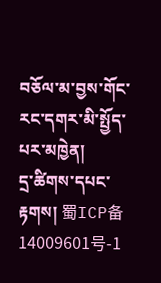བཅོལ་མ་བྱས་གོང་རང་དགར་མི་སྤྱོད་པར་མཁྱེན།
དྲ་ཚིགས་དཔང་རྟགས། 蜀ICP备14009601号-1